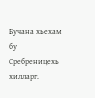Бучана хьехам бу Сребреницехь хилларг.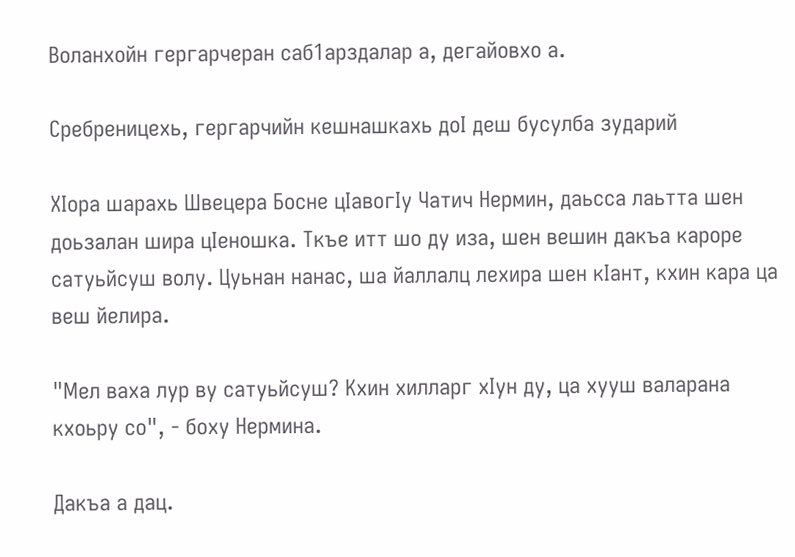Воланхойн гергарчеран саб1арздалар а, дегайовхо а.

Сребреницехь, гергарчийн кешнашкахь доI деш бусулба зударий

ХӀора шарахь Швецера Босне цIавогӀу Чатич Нермин, даьсса лаьтта шен доьзалан шира цӀеношка. Ткъе итт шо ду иза, шен вешин дакъа кароре сатуьйсуш волу. Цуьнан нанас, ша йаллалц лехира шен кIант, кхин кара ца веш йелира.

"Мел ваха лур ву сатуьйсуш? Кхин хилларг хIун ду, ца хууш валарана кхоьру со", - боху Нермина.

Дакъа а дац.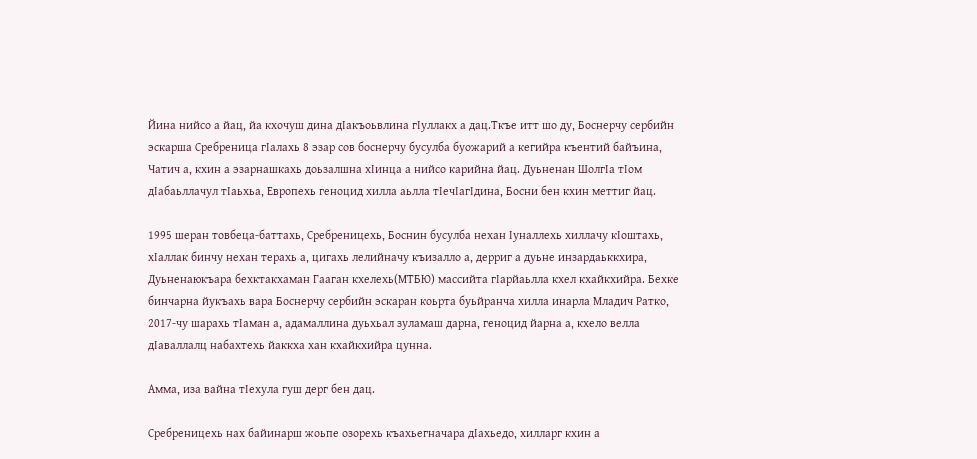Йина нийсо а йац, йа кхочуш дина дIакъоьвлина гӀуллакх а дац.Ткъе итт шо ду, Боснерчу сербийн эскарша Сребреница гӀалахь 8 эзар сов боснерчу бусулба буожарий а кегийра къентий байъина, Чатич а, кхин а эзарнашкахь доьзалшна хIинца а нийсо карийна йац. Дуьненан ШолгӀа тӀом дӀабаьллачул тӀаьхьа, Европехь геноцид хилла аьлла тIечIагIдина, Босни бен кхин меттиг йац.

1995 шеран товбеца-баттахь, Сребреницехь, Боснин бусулба нехан Ӏуналлехь хиллачу кIоштахь, хIаллак бинчу нехан терахь а, цигахь лелийначу къизалло а, дерриг а дуьне инзардаьккхира, Дуьненаюкъара бехктакхаман Гааган кхелехь(МТБЮ) массийта гIарйаьлла кхел кхайкхийра. Бехке бинчарна йукъахь вара Боснерчу сербийн эскаран коьрта буьйранча хилла инарла Младич Ратко, 2017-чу шарахь тӀаман а, адамаллина дуьхьал зуламаш дарна, геноцид йарна а, кхело велла дӀаваллалц набахтехь йаккха хан кхайкхийра цунна.

Амма, иза вайна тIехула гуш дерг бен дац.

Сребреницехь нах байинарш жоьпе озорехь къахьегначара дӀахьедо, хилларг кхин а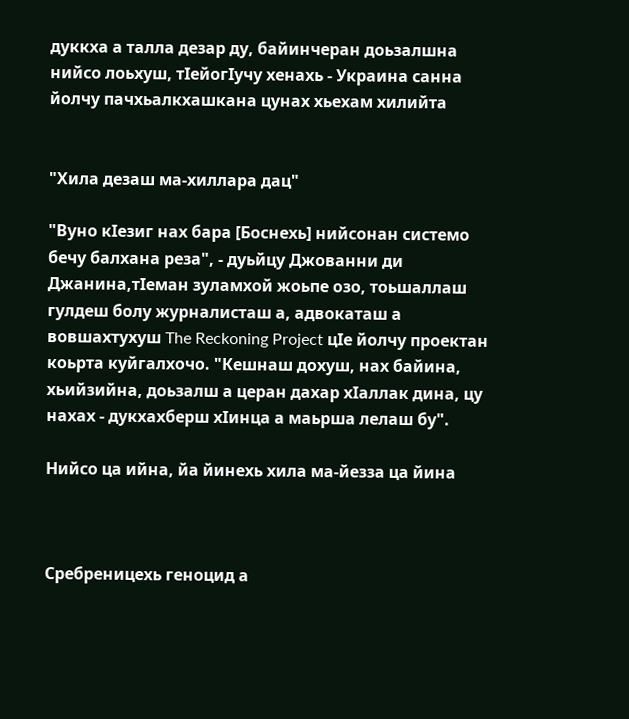дуккха а талла дезар ду, байинчеран доьзалшна нийсо лоьхуш, тӀейогӀучу хенахь - Украина санна йолчу пачхьалкхашкана цунах хьехам хилийта


"Хила дезаш ма-хиллара дац"

"Вуно кӀезиг нах бара [Боснехь] нийсонан системо бечу балхана реза", - дуьйцу Джованни ди Джанина,тӀеман зуламхой жоьпе озо, тоьшаллаш гулдеш болу журналисташ а, адвокаташ а вовшахтухуш The Reckoning Project цӀе йолчу проектан коьрта куйгалхочо. "Кешнаш дохуш, нах байина, хьийзийна, доьзалш а церан дахар хӀаллак дина, цу нахах - дукхахберш хӀинца а маьрша лелаш бу".

Нийсо ца ийна, йа йинехь хила ма-йезза ца йина



Сребреницехь геноцид а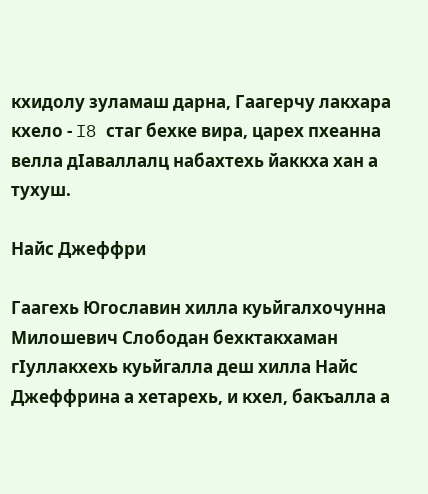кхидолу зуламаш дарна, Гаагерчу лакхара кхело - I8 стаг бехке вира, царех пхеанна велла дӀаваллалц набахтехь йаккха хан а тухуш.

Найс Джеффри

Гаагехь Югославин хилла куьйгалхочунна Милошевич Слободан бехктакхаман гӀуллакхехь куьйгалла деш хилла Найс Джеффрина а хетарехь, и кхел, бакъалла а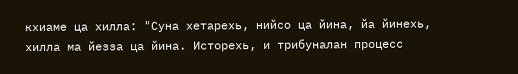кхиаме ца хилла: "Суна хетарехь, нийсо ца йина, йа йинехь, хилла ма йезза ца йина. Исторехь, и трибуналан процесс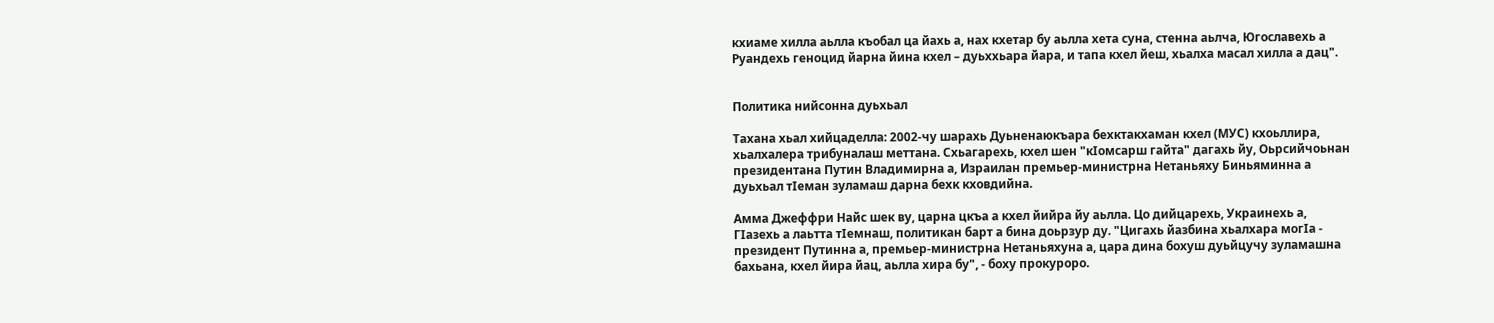кхиаме хилла аьлла къобал ца йахь а, нах кхетар бу аьлла хета суна, стенна аьлча, Югославехь а Руандехь геноцид йарна йина кхел – дуьххьара йара, и тапа кхел йеш, хьалха масал хилла а дац".


Политика нийсонна дуьхьал

Тахана хьал хийцаделла: 2002-чу шарахь Дуьненаюкъара бехктакхаман кхел (МУС) кхоьллира, хьалхалера трибуналаш меттана. Схьагарехь, кхел шен "кIомсарш гайта" дагахь йу, Оьрсийчоьнан президентана Путин Владимирна а, Израилан премьер-министрна Нетаньяху Биньяминна а дуьхьал тӀеман зуламаш дарна бехк кховдийна.

Амма Джеффри Найс шек ву, царна цкъа а кхел йийра йу аьлла. Цо дийцарехь, Украинехь а, ГIазехь а лаьтта тIемнаш, политикан барт а бина доьрзур ду. "Цигахь йазбина хьалхара могIа - президент Путинна а, премьер-министрна Нетаньяхуна а, цара дина бохуш дуьйцучу зуламашна бахьана, кхел йира йац, аьлла хира бу", - боху прокуроро.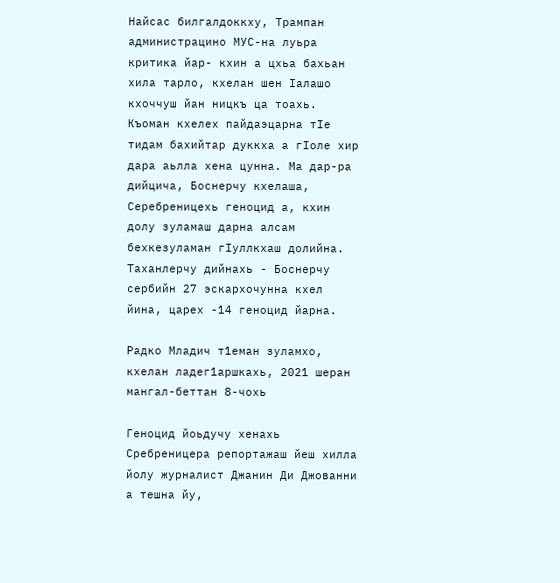Найсас билгалдоккху, Трампан администрацино МУС-на луьра критика йар- кхин а цхьа бахьан хила тарло, кхелан шен Iалашо кхоччуш йан ницкъ ца тоахь. Къоман кхелех пайдаэцарна тӀе тидам бахийтар дуккха а гIоле хир дара аьлла хена цунна. Ма дар-ра дийцича, Боснерчу кхелаша, Серебреницехь геноцид а, кхин долу зуламаш дарна алсам бехкезуламан гIуллкхаш долийна. Таханлерчу дийнахь - Боснерчу сербийн 27 эскархочунна кхел йина, царех -14 геноцид йарна.

Радко Младич т1еман зуламхо, кхелан ладег1аршкахь, 2021 шеран мангал-беттан 8-чохь

Геноцид йоьдучу хенахь Сребреницера репортажаш йеш хилла йолу журналист Джанин Ди Джованни а тешна йу,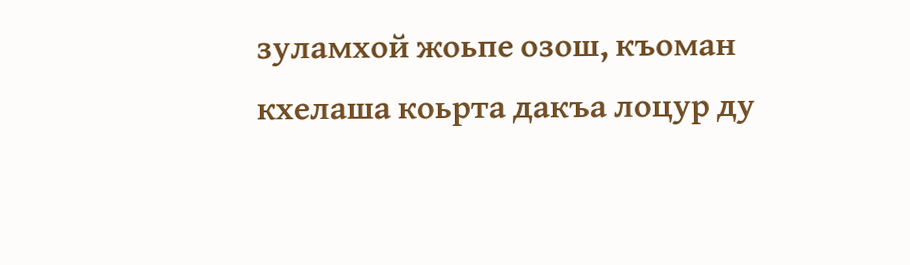зуламхой жоьпе озош, къоман кхелаша коьрта дакъа лоцур ду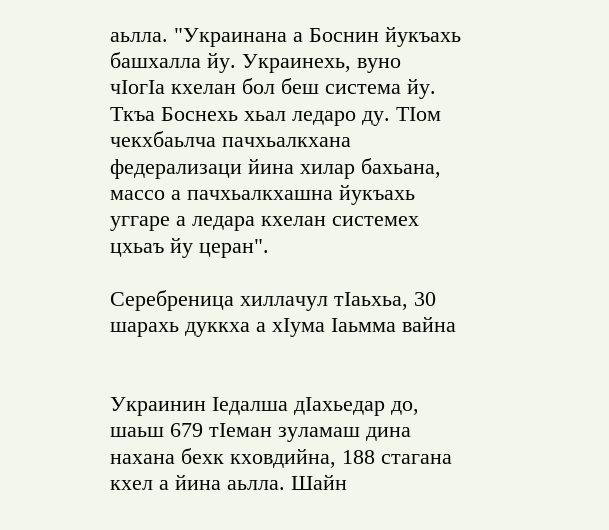аьлла. "Украинана а Боснин йукъахь башхалла йу. Украинехь, вуно чӀогӀа кхелан бол беш система йу. Ткъа Боснехь хьал ледаро ду. ТӀом чекхбаьлча пачхьалкхана федерализаци йина хилар бахьана, массо а пачхьалкхашна йукъахь уггаре а ледара кхелан системех цхьаъ йу церан".

Серебреница хиллачул тӀаьхьа, 30 шарахь дуккха а хӀума Iаьмма вайна


Украинин Ӏедалша дӀахьедар до, шаьш 679 тӀеман зуламаш дина нахана бехк кховдийна, 188 стагана кхел а йина аьлла. Шайн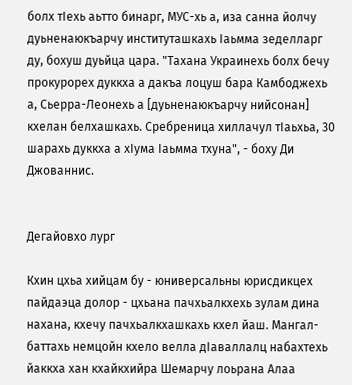болх тIехь аьтто бинарг, МУС-хь а, иза санна йолчу дуьненаюкъарчу институташкахь Iаьмма зеделларг ду, бохуш дуьйца цара. "Тахана Украинехь болх бечу прокурорех дуккха а дакъа лоцуш бара Камбоджехь а, Сьерра-Леонехь а [дуьненаюкъарчу нийсонан] кхелан белхашкахь. Сребреница хиллачул тӀаьхьа, 30 шарахь дуккха а хӀума Ӏаьмма тхуна", - боху Ди Джованнис.


Дегайовхо лург

Кхин цхьа хийцам бу - юниверсальны юрисдикцех пайдаэца долор - цхьана пачхьалкхехь зулам дина нахана, кхечу пачхьалкхашкахь кхел йаш. Мангал-баттахь немцойн кхело велла дӀаваллалц набахтехь йаккха хан кхайкхийра Шемарчу лоьрана Алаа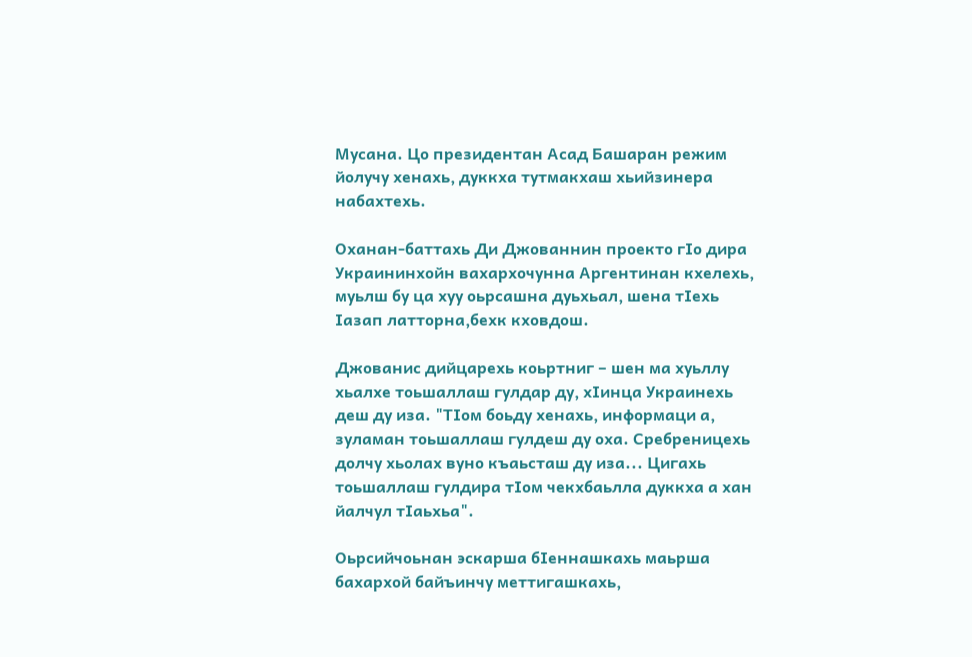Мусана. Цо президентан Асад Башаран режим йолучу хенахь, дуккха тутмакхаш хьийзинера набахтехь.

Оханан-баттахь Ди Джованнин проекто гӀо дира Украининхойн вахархочунна Аргентинан кхелехь, муьлш бу ца хуу оьрсашна дуьхьал, шена тӀехь Ӏазап латторна,бехк кховдош.

Джованис дийцарехь коьртниг – шен ма хуьллу хьалхе тоьшаллаш гулдар ду, хӀинца Украинехь деш ду иза. "ТӀом боьду хенахь, информаци а, зуламан тоьшаллаш гулдеш ду оха. Сребреницехь долчу хьолах вуно къаьсташ ду иза... Цигахь тоьшаллаш гулдира тӀом чекхбаьлла дуккха а хан йалчул тIаьхьа".

Оьрсийчоьнан эскарша бӀеннашкахь маьрша бахархой байъинчу меттигашкахь,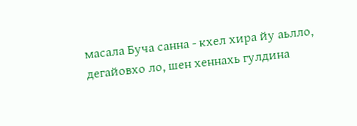масала Буча санна - кхел хира йу аьлло, дегайовхо ло, шен хеннахь гулдина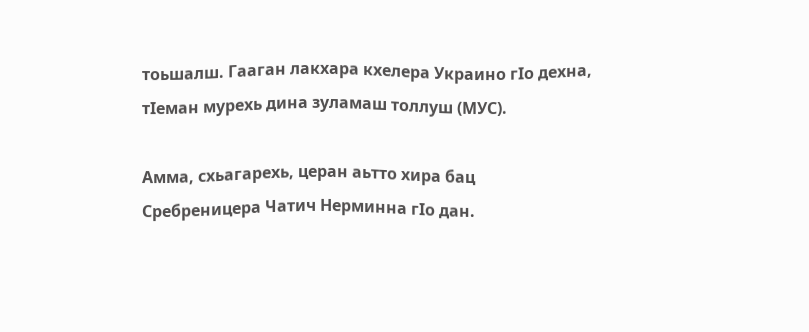тоьшалш. Гааган лакхара кхелера Украино гIо дехна, тӀеман мурехь дина зуламаш толлуш (МУС).

Амма, схьагарехь, церан аьтто хира бац Сребреницера Чатич Нерминна гӀо дан.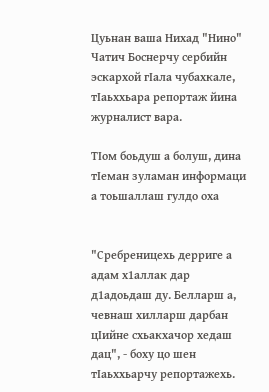Цуьнан ваша Нихад "Нино" Чатич Боснерчу сербийн эскархой гIала чубахкале, тӀаьххьара репортаж йина журналист вара.

ТӀом боьдуш а болуш, дина тӀеман зуламан информаци а тоьшаллаш гулдо оха


"Сребреницехь дерриге а адам х1аллак дар д1адоьдаш ду. Белларш а, чевнаш хилларш дарбан цӀийне схьакхачор хедаш дац", - боху цо шен тӀаьххьарчу репортажехь.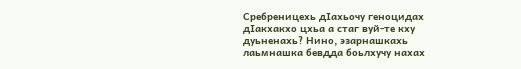Сребреницехь дӀахьочу геноцидах дIакхакхо цхьа а стаг вуй-те кху дуьненахь? Нино, эзарнашкахь лаьмнашка бевдда боьлхучу нахах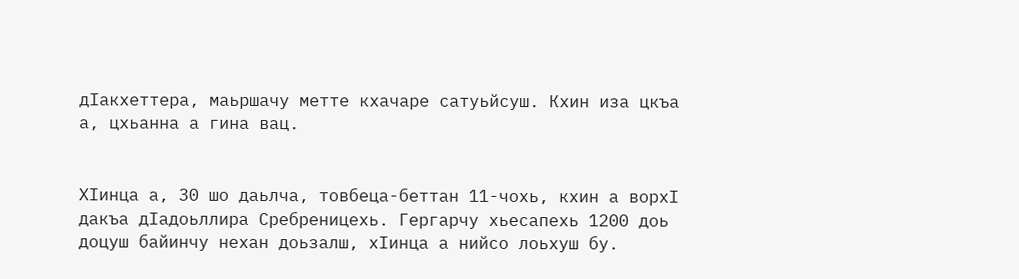дӀакхеттера, маьршачу метте кхачаре сатуьйсуш. Кхин иза цкъа а, цхьанна а гина вац.


ХIинца а, 30 шо даьлча, товбеца-беттан 11-чохь, кхин а ворхӀ дакъа дӀадоьллира Сребреницехь. Гергарчу хьесапехь 1200 доь доцуш байинчу нехан доьзалш, хӀинца а нийсо лоьхуш бу.